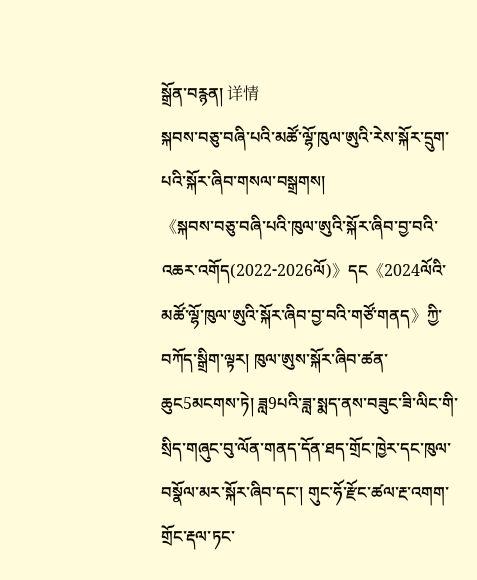སྒྲོན་བརྙན། 详情
སྐབས་བཅུ་བཞི་པའི་མཚོ་ལྷོ་ཁུལ་ཨུའི་རེས་སྐོར་དྲུག་པའི་སྐོར་ཞིབ་གསལ་བསྒྲགས།
《སྐབས་བཅུ་བཞི་པའི་ཁུལ་ཨུའི་སྐོར་ཞིབ་བྱ་བའི་འཆར་འགོད(2022-2026ལོ)》དང《2024ལོའི་མཚོ་ལྷོ་ཁུལ་ཨུའི་སྐོར་ཞིབ་བྱ་བའི་གཙོ་གནད》ཀྱི་བཀོད་སྒྲིག་ལྟར། ཁུལ་ཨུས་སྐོར་ཞིབ་ཚན་ཆུང5མངགས་ཏེ། ཟླ9པའི་ཟླ་སྨད་ནས་བཟུང་ཟི་ལིང་གི་སྲིད་གཞུང་བུ་ལོན་གནད་དོན་ཐད་གྲོང་ཁྱེར་དང་ཁུལ་བསྣོལ་མར་སྐོར་ཞིབ་དང་། གུང་ཧོ་རྫོང་ཚལ་རྔ་འགག་གྲོང་རྡལ་ཏང་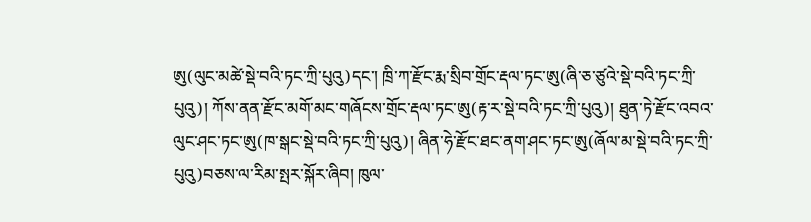ཨུ(ལུང་མཚེ་སྡེ་བའི་ཏང་ཀྲི་པུའུ)དང་། ཁྲི་ཀ་རྫོང་རྨ་སྲིབ་གྲོང་རྡལ་ཏང་ཨུ(ཞི་ཅ་ཙུའེ་སྡེ་བའི་ཏང་ཀྲི་པུའུ)། ཀོས་ནན་རྫོང་མགོ་མང་གཞོངས་གྲོང་རྡལ་ཏང་ཨུ(རྟ་ར་སྡེ་བའི་ཏང་ཀྲི་པུའུ)། ཐུན་ཏེ་རྫོང་འབའ་ལུང་ཤང་ཏང་ཨུ(ཁ་སྒང་སྡེ་བའི་ཏང་ཀྲི་པུའུ)། ཞིན་ཧེ་རྫོང་ཐང་ནག་ཤང་ཏང་ཨུ(ཞོལ་མ་སྡེ་བའི་ཏང་ཀྲི་པུའུ)བཅས་ལ་རིམ་སྤར་སྐོར་ཞིབ། ཁུལ་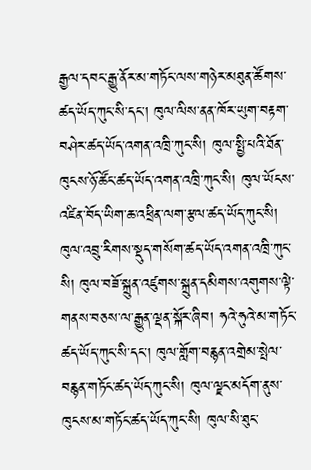རྒྱལ་དབང་རྒྱུ་ནོར་མ་གཏོང་ལས་གཉེར་མཐུན་ཚོགས་ཚད་ཡོད་ཀུང་སི་དང་། ཁུལ་ལིས་ནན་ཁོར་ཡུག་བརྟག་བཤེར་ཚད་ཡོད་འགན་འཁྲི་ཀུང་སི། ཁུལ་སྤྱི་པའི་ཐོན་ཁུངས་ཉོ་ཚོང་ཚད་ཡོད་འགན་འཁྲི་ཀུང་སི། ཁུལ་ཡོངས་འཛིན་བོད་ཡིག་ཆ་འཕྲིན་ལག་རྩལ་ཚད་ཡོད་ཀུང་སི། ཁུལ་འབྲུ་རིགས་སྡུད་གསོག་ཚད་ཡོད་འགན་འཁྲི་ཀུང་སི། ཁུལ་བཟོ་སྐྲུན་འཛུགས་སྐྲུན་དམིགས་འགུགས་ལྟེ་གནས་བཅས་ལ་རྒྱུན་ལྡན་སྐོར་ཞིབ། ཧའེ་ཧུའེ་མ་གཏོང་ཚད་ཡོད་ཀུང་སི་དང་། ཁུལ་གློག་བརྙན་འགྲེམ་སྤེལ་བརྙན་གཏོང་ཚད་ཡོད་ཀུང་སི། ཁུལ་ལྗང་མདོག་ནུས་ཁུངས་མ་གཏོང་ཚད་ཡོད་ཀུང་སི། ཁུལ་སི་ཐུང་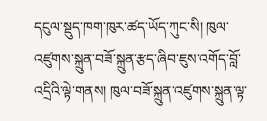དངུལ་སྡུད་ཁག་ཁུར་ཚད་ཡོད་ཀུང་སི། ཁུལ་འཛུགས་སྐྲུན་བཟོ་སྐྲུན་རྩད་ཞིབ་ཇུས་འགོད་བློ་འདྲིའི་ལྟེ་གནས། ཁུལ་བཟོ་སྐྲུན་འཛུགས་སྐྲུན་ལྟ་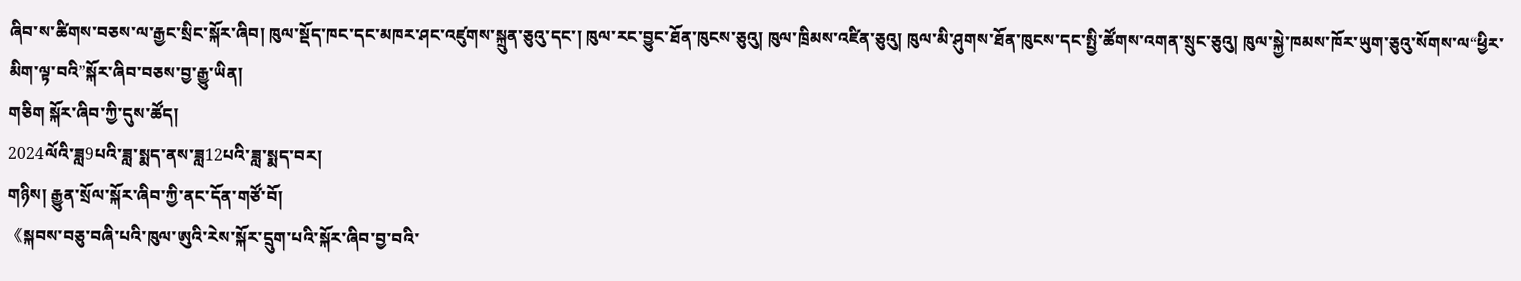ཞིབ་ས་ཚིགས་བཅས་ལ་རྒྱང་སྲིང་སྐོར་ཞིབ། ཁུལ་སྡོད་ཁང་དང་མཁར་ཤང་འཛུགས་སྐྲུན་ཅུའུ་དང་། ཁུལ་རང་བྱུང་ཐོན་ཁུངས་ཅུའུ། ཁུལ་ཁྲིམས་འཛིན་ཅུའུ། ཁུལ་མི་ཤུགས་ཐོན་ཁུངས་དང་སྤྱི་ཚོགས་འགན་སྲུང་ཅུའུ། ཁུལ་སྐྱེ་ཁམས་ཁོར་ཡུག་ཅུའུ་སོགས་ལ“ཕྱིར་མིག་ལྟ་བའི”སྐོར་ཞིབ་བཅས་བྱ་རྒྱུ་ཡིན།
གཅིག སྐོར་ཞིབ་ཀྱི་དུས་ཚོད།
2024ལོའི་ཟླ9པའི་ཟླ་སྨད་ནས་ཟླ12པའི་ཟླ་སྨད་བར།
གཉིས། རྒྱུན་སྲོལ་སྐོར་ཞིབ་ཀྱི་ནང་དོན་གཙོ་བོ།
《སྐབས་བཅུ་བཞི་པའི་ཁུལ་ཨུའི་རེས་སྐོར་དྲུག་པའི་སྐོར་ཞིབ་བྱ་བའི་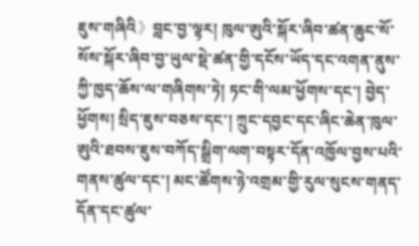ཇུས་གཞིའི》བླང་བྱ་ལྟར། ཁུལ་ཨུའི་སྐོར་ཞིབ་ཚན་ཆུང་སོ་སོས་སྐོར་ཞིབ་བྱ་ཡུལ་སྡེ་ཚན་གྱི་དངོས་ཡོད་དང་འགན་ནུས་ཀྱི་ཁྱད་ཆོས་ལ་གཞིགས་ཏེ། ཏང་གི་ལམ་ཕྱོགས་དང་། བྱེད་ཕྱོགས། སྲིད་ཇུས་བཅས་དང་། ཀྲུང་དབྱང་དང་ཞིང་ཆེན་ཁུལ་ཨུའི་ཐབས་ཇུས་བཀོད་སྒྲིག་ལག་བསྟར་དོན་འཁྱོལ་བྱས་པའི་གནས་ཚུལ་དང་། མང་ཚོགས་ཉེ་འགྲམ་གྱི་རུལ་སུངས་གནད་དོན་དང་ཚུལ་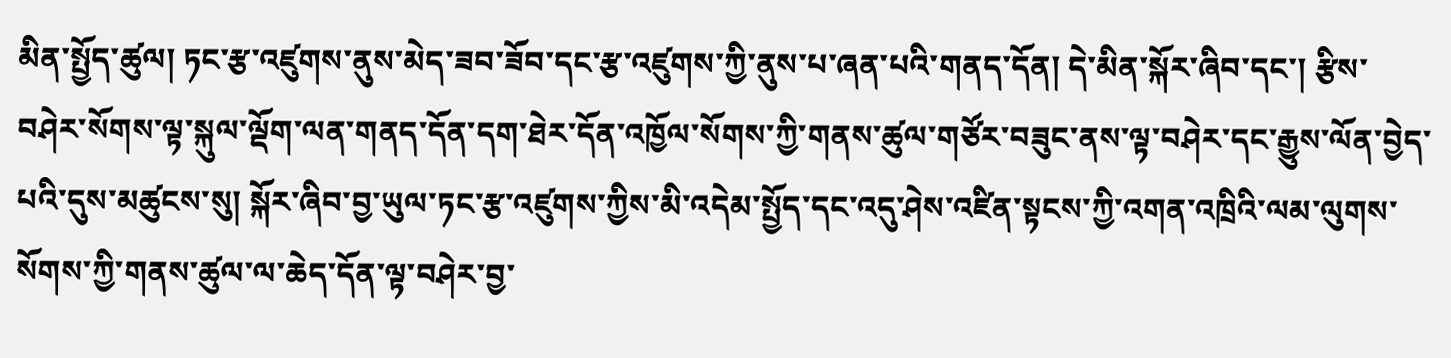མིན་སྤྱོད་ཚུལ། ཏང་རྩ་འཛུགས་ནུས་མེད་ཟབ་ཟོབ་དང་རྩ་འཛུགས་ཀྱི་ནུས་པ་ཞན་པའི་གནད་དོན། དེ་མིན་སྐོར་ཞིབ་དང་། རྩིས་བཤེར་སོགས་ལྟ་སྐུལ་ལྡོག་ལན་གནད་དོན་དག་ཐེར་དོན་འཁྱོལ་སོགས་ཀྱི་གནས་ཚུལ་གཙོར་བཟུང་ནས་ལྟ་བཤེར་དང་རྒྱུས་ལོན་བྱེད་པའི་དུས་མཚུངས་སུ། སྐོར་ཞིབ་བྱ་ཡུལ་ཏང་རྩ་འཛུགས་ཀྱིས་མི་འདེམ་སྤྱོད་དང་འདུ་ཤེས་འཛིན་སྟངས་ཀྱི་འགན་འཁྲིའི་ལམ་ལུགས་སོགས་ཀྱི་གནས་ཚུལ་ལ་ཆེད་དོན་ལྟ་བཤེར་བྱ་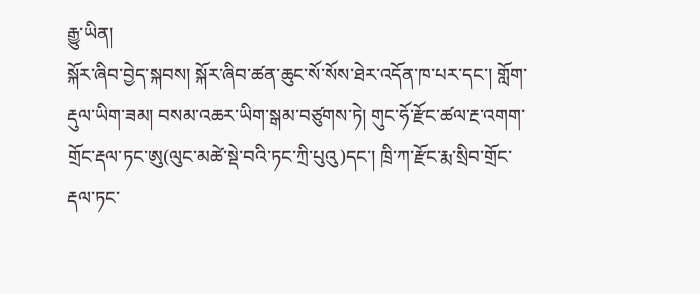རྒྱུ་ཡིན།
སྐོར་ཞིབ་བྱེད་སྐབས། སྐོར་ཞིབ་ཚན་ཆུང་སོ་སོས་ཐེར་འདོན་ཁ་པར་དང་། གློག་རྡུལ་ཡིག་ཟམ། བསམ་འཆར་ཡིག་སྒམ་བཙུགས་ཏེ། གུང་ཧོ་རྫོང་ཚལ་རྔ་འགག་གྲོང་རྡལ་ཏང་ཨུ(ལུང་མཚེ་སྡེ་བའི་ཏང་ཀྲི་པུའུ)དང་། ཁྲི་ཀ་རྫོང་རྨ་སྲིབ་གྲོང་རྡལ་ཏང་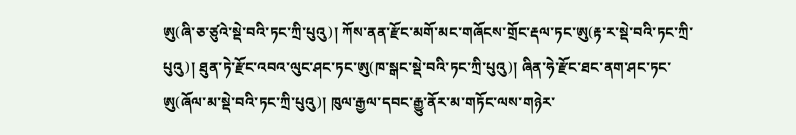ཨུ(ཞི་ཅ་ཙུའེ་སྡེ་བའི་ཏང་ཀྲི་པུའུ)། ཀོས་ནན་རྫོང་མགོ་མང་གཞོངས་གྲོང་རྡལ་ཏང་ཨུ(རྟ་ར་སྡེ་བའི་ཏང་ཀྲི་པུའུ)། ཐུན་ཏེ་རྫོང་འབའ་ལུང་ཤང་ཏང་ཨུ(ཁ་སྒང་སྡེ་བའི་ཏང་ཀྲི་པུའུ)། ཞིན་ཧེ་རྫོང་ཐང་ནག་ཤང་ཏང་ཨུ(ཞོལ་མ་སྡེ་བའི་ཏང་ཀྲི་པུའུ)། ཁུལ་རྒྱལ་དབང་རྒྱུ་ནོར་མ་གཏོང་ལས་གཉེར་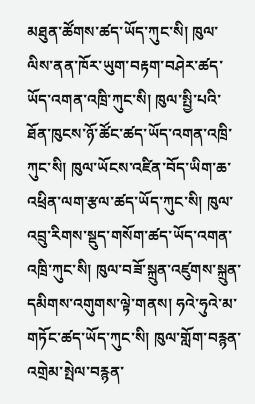མཐུན་ཚོགས་ཚད་ཡོད་ཀུང་སི། ཁུལ་ལིས་ནན་ཁོར་ཡུག་བརྟག་བཤེར་ཚད་ཡོད་འགན་འཁྲི་ཀུང་སི། ཁུལ་སྤྱི་པའི་ཐོན་ཁུངས་ཉོ་ཚོང་ཚད་ཡོད་འགན་འཁྲི་ཀུང་སི། ཁུལ་ཡོངས་འཛིན་བོད་ཡིག་ཆ་འཕྲིན་ལག་རྩལ་ཚད་ཡོད་ཀུང་སི། ཁུལ་འབྲུ་རིགས་སྡུད་གསོག་ཚད་ཡོད་འགན་འཁྲི་ཀུང་སི། ཁུལ་བཟོ་སྐྲུན་འཛུགས་སྐྲུན་དམིགས་འགུགས་ལྟེ་གནས། ཧའེ་ཧུའེ་མ་གཏོང་ཚད་ཡོད་ཀུང་སི། ཁུལ་གློག་བརྙན་འགྲེམ་སྤེལ་བརྙན་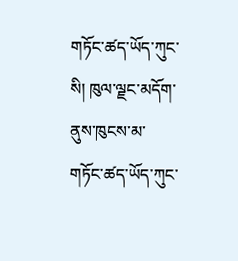གཏོང་ཚད་ཡོད་ཀུང་སི། ཁུལ་ལྗང་མདོག་ནུས་ཁུངས་མ་གཏོང་ཚད་ཡོད་ཀུང་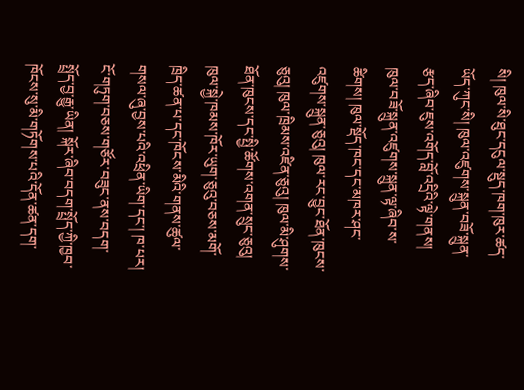སི། ཁུལ་སི་ཐུང་དངུལ་སྡུད་ཁག་ཁུར་ཚད་ཡོད་ཀུང་སི། ཁུལ་འཛུགས་སྐྲུན་བཟོ་སྐྲུན་རྩད་ཞིབ་ཇུས་འགོད་བློ་འདྲིའི་ལྟེ་གནས། ཁུལ་བཟོ་སྐྲུན་འཛུགས་སྐྲུན་ལྟ་ཞིབ་ས་ཚིགས། ཁུལ་སྡོད་ཁང་དང་མཁར་ཤང་འཛུགས་སྐྲུན་ཅུའུ། ཁུལ་རང་བྱུང་ཐོན་ཁུངས་ཅུའུ། ཁུལ་ཁྲིམས་འཛིན་ཅུའུ། ཁུལ་མི་ཤུགས་ཐོན་ཁུངས་དང་སྤྱི་ཚོགས་འགན་སྲུང་ཅུའུ། ཁུལ་སྐྱེ་ཁམས་ཁོར་ཡུག་ཅུའུ་བཅས་མགོ་ཁྲིད་ཚན་པ་དང་ཁོངས་མིའི་གནས་ཚུལ་གསལ་ཞུ་བྱས་པའི་འཕྲིན་ཡིག་དང་། ཁ་པར། ངོ་གཏུག་བཅས་གཙོར་བཟུང་ནས་བདག་སྤྲོད་བྱ་རྒྱུ་ཡིན། སྐོར་ཞིབ་བདག་སྤྲོད་ཀྱི་ཁྱབ་ཁོངས་སུ་མི་གཏོགས་པའི་དོན་ཚན་དག་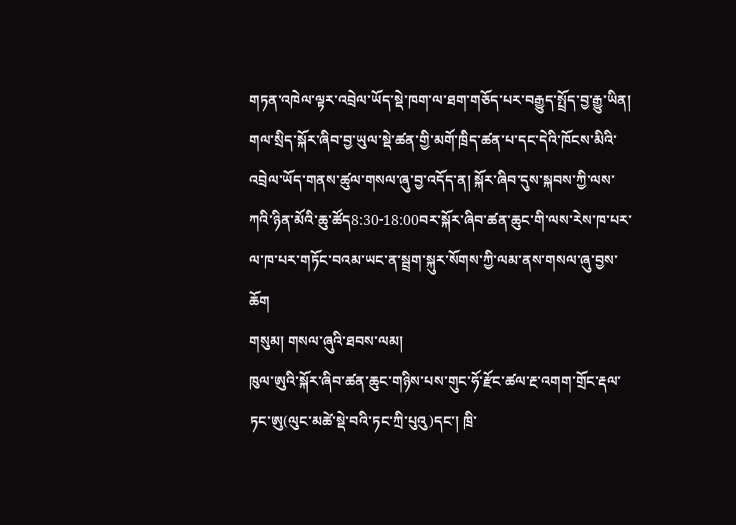གཏན་འཁེལ་ལྟར་འབྲེལ་ཡོད་སྡེ་ཁག་ལ་ཐག་གཅོད་པར་བརྒྱུད་སྤྲོད་བྱ་རྒྱུ་ཡིན། གལ་སྲིད་སྐོར་ཞིབ་བྱ་ཡུལ་སྡེ་ཚན་གྱི་མགོ་ཁྲིད་ཚན་པ་དང་དེའི་ཁོངས་མིའི་འབྲེལ་ཡོད་གནས་ཚུལ་གསལ་ཞུ་བྱ་འདོད་ན། སྐོར་ཞིབ་དུས་སྐབས་ཀྱི་ལས་ཀའི་ཉིན་མོའི་ཆུ་ཚོད8:30-18:00བར་སྐོར་ཞིབ་ཚན་ཆུང་གི་ལས་རེས་ཁ་པར་ལ་ཁ་པར་གཏོང་བའམ་ཡང་ན་སྦྲག་སྐུར་སོགས་ཀྱི་ལམ་ནས་གསལ་ཞུ་བྱས་ཆོག
གསུམ། གསལ་ཞུའི་ཐབས་ལམ།
ཁུལ་ཨུའི་སྐོར་ཞིབ་ཚན་ཆུང་གཉིས་པས་གུང་ཧོ་རྫོང་ཚལ་རྔ་འགག་གྲོང་རྡལ་ཏང་ཨུ(ལུང་མཚེ་སྡེ་བའི་ཏང་ཀྲི་པུའུ)དང་། ཁྲི་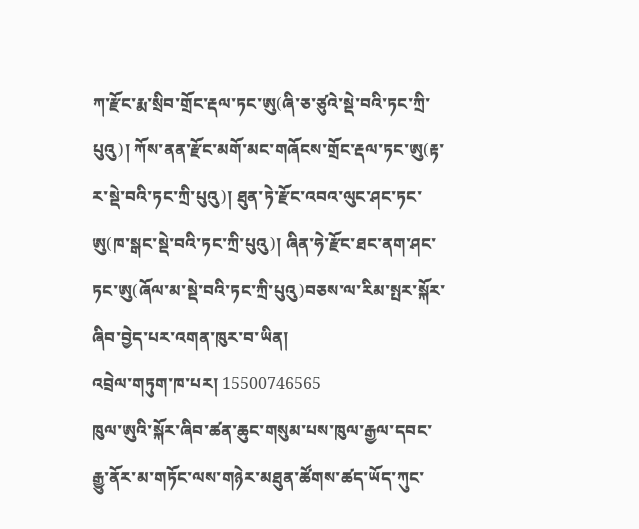ཀ་རྫོང་རྨ་སྲིབ་གྲོང་རྡལ་ཏང་ཨུ(ཞི་ཅ་ཙུའེ་སྡེ་བའི་ཏང་ཀྲི་པུའུ)། ཀོས་ནན་རྫོང་མགོ་མང་གཞོངས་གྲོང་རྡལ་ཏང་ཨུ(རྟ་ར་སྡེ་བའི་ཏང་ཀྲི་པུའུ)། ཐུན་ཏེ་རྫོང་འབའ་ལུང་ཤང་ཏང་ཨུ(ཁ་སྒང་སྡེ་བའི་ཏང་ཀྲི་པུའུ)། ཞིན་ཧེ་རྫོང་ཐང་ནག་ཤང་ཏང་ཨུ(ཞོལ་མ་སྡེ་བའི་ཏང་ཀྲི་པུའུ)བཅས་ལ་རིམ་སྤར་སྐོར་ཞིབ་བྱེད་པར་འགན་ཁུར་བ་ཡིན།
འབྲེལ་གཏུག་ཁ་པར། 15500746565
ཁུལ་ཨུའི་སྐོར་ཞིབ་ཚན་ཆུང་གསུམ་པས་ཁུལ་རྒྱལ་དབང་རྒྱུ་ནོར་མ་གཏོང་ལས་གཉེར་མཐུན་ཚོགས་ཚད་ཡོད་ཀུང་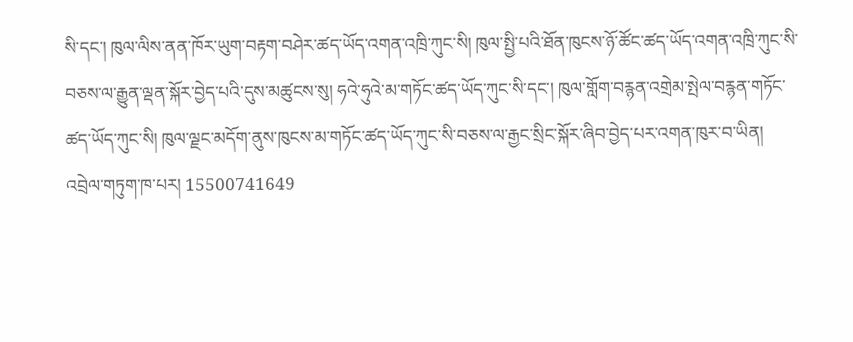སི་དང་། ཁུལ་ལིས་ནན་ཁོར་ཡུག་བརྟག་བཤེར་ཚད་ཡོད་འགན་འཁྲི་ཀུང་སི། ཁུལ་སྤྱི་པའི་ཐོན་ཁུངས་ཉོ་ཚོང་ཚད་ཡོད་འགན་འཁྲི་ཀུང་སི་བཅས་ལ་རྒྱུན་ལྡན་སྐོར་བྱེད་པའི་དུས་མཚུངས་སུ། ཧའེ་ཧུའེ་མ་གཏོང་ཚད་ཡོད་ཀུང་སི་དང་། ཁུལ་གློག་བརྙན་འགྲེམ་སྤེལ་བརྙན་གཏོང་ཚད་ཡོད་ཀུང་སི། ཁུལ་ལྗང་མདོག་ནུས་ཁུངས་མ་གཏོང་ཚད་ཡོད་ཀུང་སི་བཅས་ལ་རྒྱང་སྲིང་སྐོར་ཞིབ་བྱེད་པར་འགན་ཁུར་བ་ཡིན།
འབྲེལ་གཏུག་ཁ་པར། 15500741649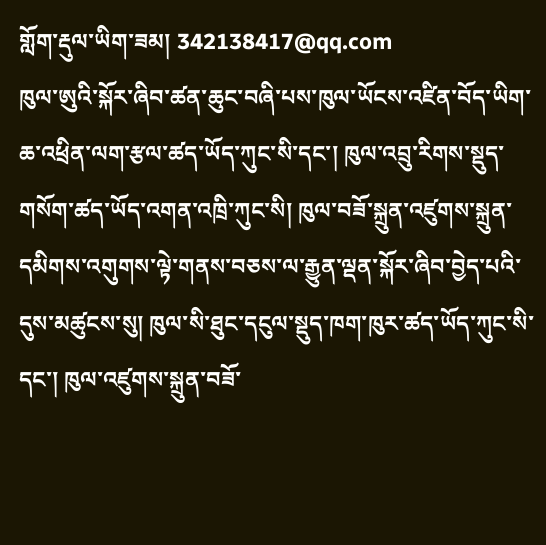གློག་རྡུལ་ཡིག་ཟམ། 342138417@qq.com
ཁུལ་ཨུའི་སྐོར་ཞིབ་ཚན་ཆུང་བཞི་པས་ཁུལ་ཡོངས་འཛིན་བོད་ཡིག་ཆ་འཕྲིན་ལག་རྩལ་ཚད་ཡོད་ཀུང་སི་དང་། ཁུལ་འབྲུ་རིགས་སྡུད་གསོག་ཚད་ཡོད་འགན་འཁྲི་ཀུང་སི། ཁུལ་བཟོ་སྐྲུན་འཛུགས་སྐྲུན་དམིགས་འགུགས་ལྟེ་གནས་བཅས་ལ་རྒྱུན་ལྡན་སྐོར་ཞིབ་བྱེད་པའི་དུས་མཚུངས་སུ། ཁུལ་སི་ཐུང་དངུལ་སྡུད་ཁག་ཁུར་ཚད་ཡོད་ཀུང་སི་དང་། ཁུལ་འཛུགས་སྐྲུན་བཟོ་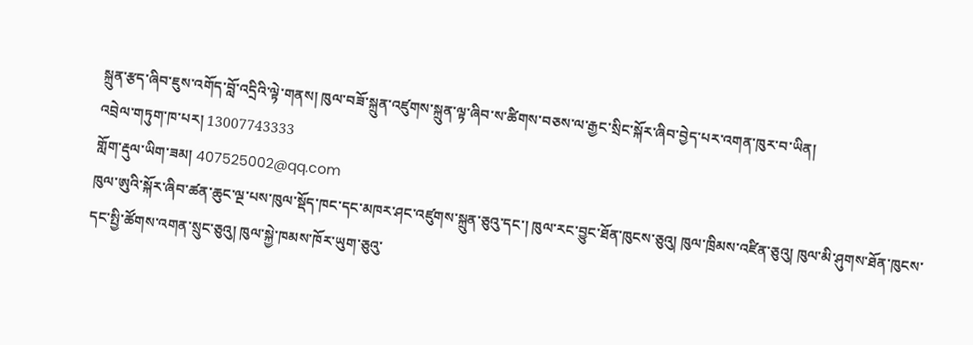སྐྲུན་རྩད་ཞིབ་ཇུས་འགོད་བློ་འདྲིའི་ལྟེ་གནས། ཁུལ་བཟོ་སྐྲུན་འཛུགས་སྐྲུན་ལྟ་ཞིབ་ས་ཚིགས་བཅས་ལ་རྒྱང་སྲིང་སྐོར་ཞིབ་བྱེད་པར་འགན་ཁུར་བ་ཡིན།
འབྲེལ་གཏུག་ཁ་པར། 13007743333
གློག་རྡུལ་ཡིག་ཟམ། 407525002@qq.com
ཁུལ་ཨུའི་སྐོར་ཞིབ་ཚན་ཆུང་ལྔ་པས་ཁུལ་སྡོད་ཁང་དང་མཁར་ཤང་འཛུགས་སྐྲུན་ཅུའུ་དང་། ཁུལ་རང་བྱུང་ཐོན་ཁུངས་ཅུའུ། ཁུལ་ཁྲིམས་འཛིན་ཅུའུ། ཁུལ་མི་ཤུགས་ཐོན་ཁུངས་དང་སྤྱི་ཚོགས་འགན་སྲུང་ཅུའུ། ཁུལ་སྐྱེ་ཁམས་ཁོར་ཡུག་ཅུའུ་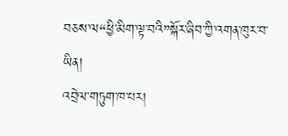བཅས་ལ“ཕྱི་མིག་ལྟ་བའི”སྐོར་ཞིབ་ཀྱི་འགན་ཁུར་བ་ཡིན།
འབྲེལ་གཏུག་ཁ་པར།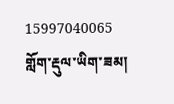15997040065
གློག་རྡུལ་ཡིག་ཟམ།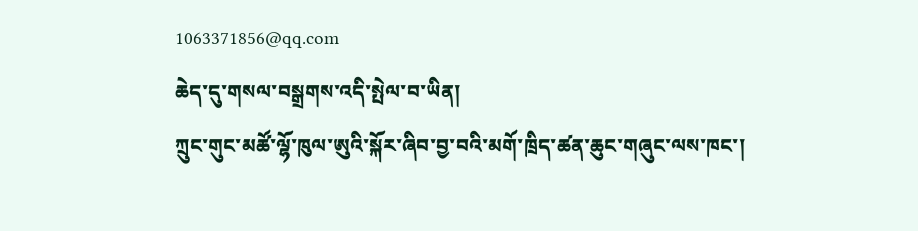1063371856@qq.com
ཆེད་དུ་གསལ་བསྒྲགས་འདི་སྤེལ་བ་ཡིན།
ཀྲུང་གུང་མཚོ་ལྷོ་ཁུལ་ཨུའི་སྐོར་ཞིབ་བྱ་བའི་མགོ་ཁྲིད་ཚན་ཆུང་གཞུང་ལས་ཁང་།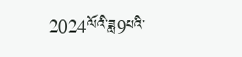2024ལོའི་ཟླ9པའི་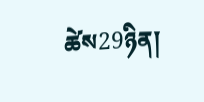ཚེས29ཉིན།